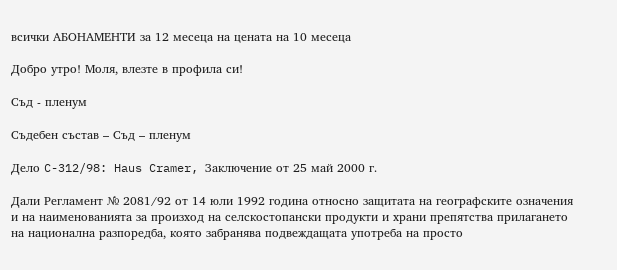всички АБОНАМЕНТИ за 12 месеца на цената на 10 месеца

Добро утро! Моля, влезте в профила си!

Съд - пленум

Съдебен състав – Съд – пленум

Дело C-312/98: Haus Cramer, Заключение от 25 май 2000 г.

Дали Регламент № 2081/92 от 14 юли 1992 година относно защитата на географските означения и на наименованията за произход на селскостопански продукти и храни препятства прилагането на национална разпоредба, която забранява подвеждащата употреба на просто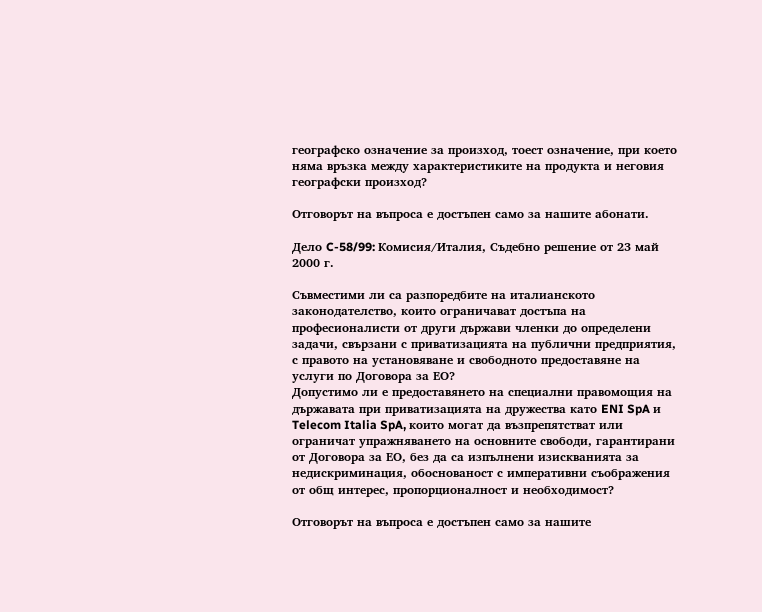географско означение за произход, тоест означение, при което няма връзка между характеристиките на продукта и неговия географски произход?

Отговорът на въпроса е достъпен само за нашите абонати.

Дело C-58/99: Комисия/Италия, Съдебно решение от 23 май 2000 г.

Съвместими ли са разпоредбите на италианското законодателство, които ограничават достъпа на професионалисти от други държави членки до определени задачи, свързани с приватизацията на публични предприятия, с правото на установяване и свободното предоставяне на услуги по Договора за ЕО?
Допустимо ли е предоставянето на специални правомощия на държавата при приватизацията на дружества като ENI SpA и Telecom Italia SpA, които могат да възпрепятстват или ограничат упражняването на основните свободи, гарантирани от Договора за ЕО, без да са изпълнени изискванията за недискриминация, обоснованост с императивни съображения от общ интерес, пропорционалност и необходимост?

Отговорът на въпроса е достъпен само за нашите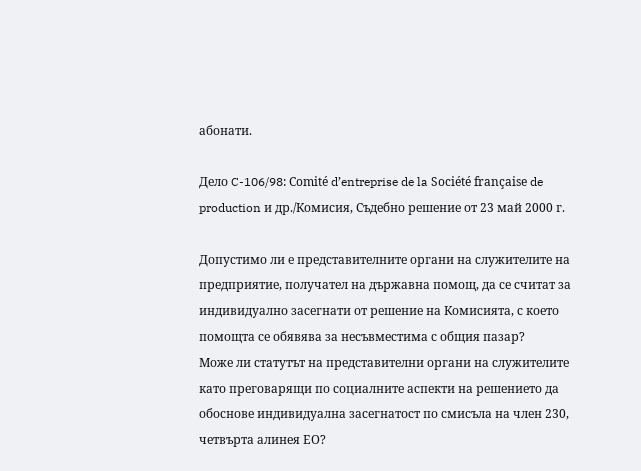абонати.

Дело C-106/98: Comité d’entreprise de la Société française de production и др./Комисия, Съдебно решение от 23 май 2000 г.

Допустимо ли е представителните органи на служителите на предприятие, получател на държавна помощ, да се считат за индивидуално засегнати от решение на Комисията, с което помощта се обявява за несъвместима с общия пазар?
Може ли статутът на представителни органи на служителите като преговарящи по социалните аспекти на решението да обоснове индивидуална засегнатост по смисъла на член 230, четвърта алинея ЕО?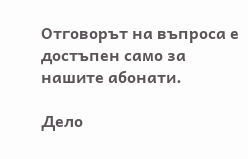Отговорът на въпроса е достъпен само за нашите абонати.

Дело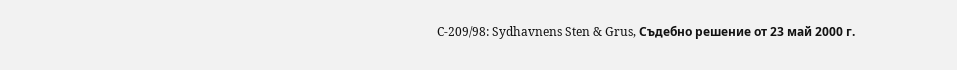C-209/98: Sydhavnens Sten & Grus, Съдебно решение от 23 май 2000 г.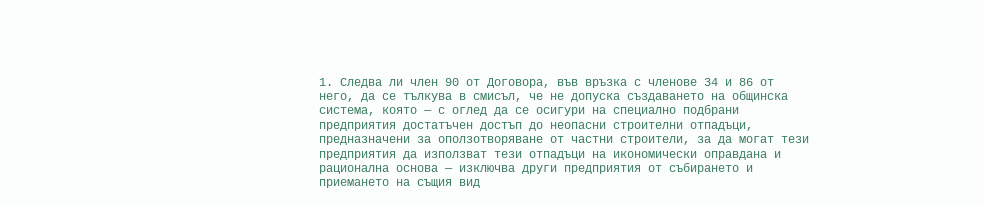1. Следва ли член 90 от Договора, във връзка с членове 34 и 86 от него, да се тълкува в смисъл, че не допуска създаването на общинска система, която — с оглед да се осигури на специално подбрани предприятия достатъчен достъп до неопасни строителни отпадъци, предназначени за оползотворяване от частни строители, за да могат тези предприятия да използват тези отпадъци на икономически оправдана и рационална основа — изключва други предприятия от събирането и приемането на същия вид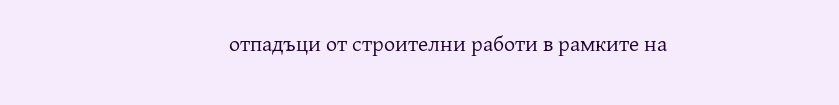отпадъци от строителни работи в рамките на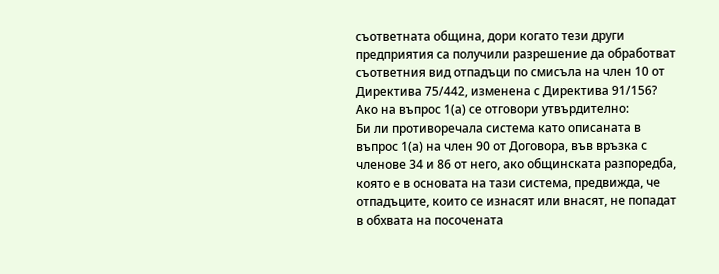съответната община, дори когато тези други предприятия са получили разрешение да обработват съответния вид отпадъци по смисъла на член 10 от Директива 75/442, изменена с Директива 91/156?
Ако на въпрос 1(а) се отговори утвърдително:
Би ли противоречала система като описаната в въпрос 1(а) на член 90 от Договора, във връзка с членове 34 и 86 от него, ако общинската разпоредба, която е в основата на тази система, предвижда, че отпадъците, които се изнасят или внасят, не попадат в обхвата на посочената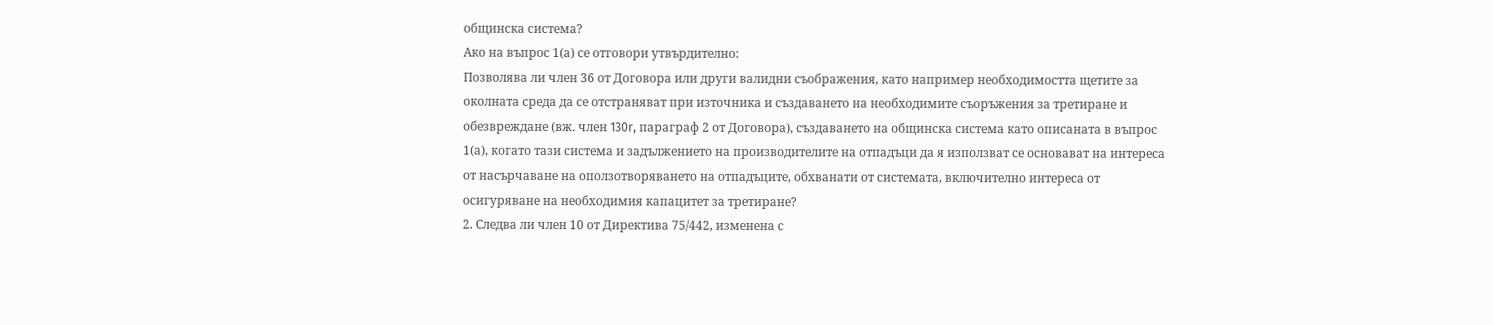общинска система?
Ако на въпрос 1(а) се отговори утвърдително:
Позволява ли член 36 от Договора или други валидни съображения, като например необходимостта щетите за околната среда да се отстраняват при източника и създаването на необходимите съоръжения за третиране и обезвреждане (вж. член 130r, параграф 2 от Договора), създаването на общинска система като описаната в въпрос 1(а), когато тази система и задължението на производителите на отпадъци да я използват се основават на интереса от насърчаване на оползотворяването на отпадъците, обхванати от системата, включително интереса от осигуряване на необходимия капацитет за третиране?
2. Следва ли член 10 от Директива 75/442, изменена с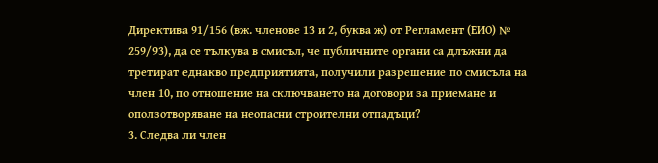Директива 91/156 (вж. членове 13 и 2, буква ж) от Регламент (ЕИО) № 259/93), да се тълкува в смисъл, че публичните органи са длъжни да третират еднакво предприятията, получили разрешение по смисъла на член 10, по отношение на сключването на договори за приемане и оползотворяване на неопасни строителни отпадъци?
3. Следва ли член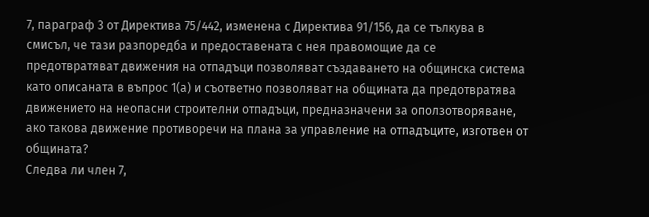7, параграф 3 от Директива 75/442, изменена с Директива 91/156, да се тълкува в смисъл, че тази разпоредба и предоставената с нея правомощие да се предотвратяват движения на отпадъци позволяват създаването на общинска система като описаната в въпрос 1(а) и съответно позволяват на общината да предотвратява движението на неопасни строителни отпадъци, предназначени за оползотворяване, ако такова движение противоречи на плана за управление на отпадъците, изготвен от общината?
Следва ли член 7,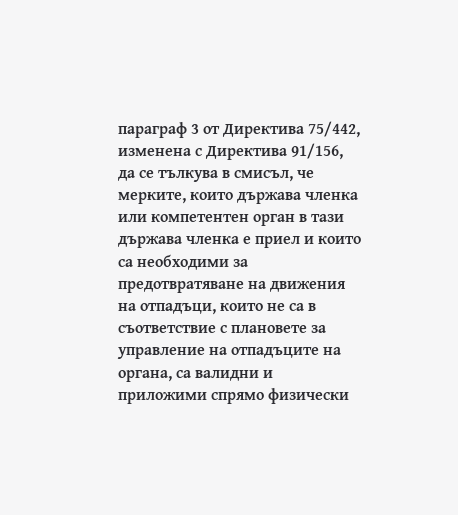параграф 3 от Директива 75/442, изменена с Директива 91/156, да се тълкува в смисъл, че мерките, които държава членка или компетентен орган в тази държава членка е приел и които са необходими за предотвратяване на движения на отпадъци, които не са в съответствие с плановете за управление на отпадъците на органа, са валидни и приложими спрямо физически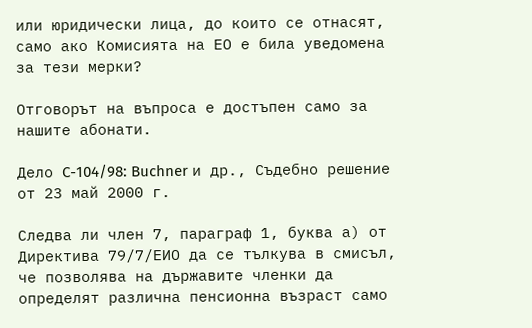или юридически лица, до които се отнасят, само ако Комисията на ЕО е била уведомена за тези мерки?

Отговорът на въпроса е достъпен само за нашите абонати.

Дело C-104/98: Buchner и др., Съдебно решение от 23 май 2000 г.

Следва ли член 7, параграф 1, буква а) от Директива 79/7/ЕИО да се тълкува в смисъл, че позволява на държавите членки да определят различна пенсионна възраст само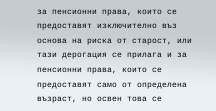за пенсионни права, които се предоставят изключително въз основа на риска от старост, или тази дерогация се прилага и за пенсионни права, които се предоставят само от определена възраст, но освен това се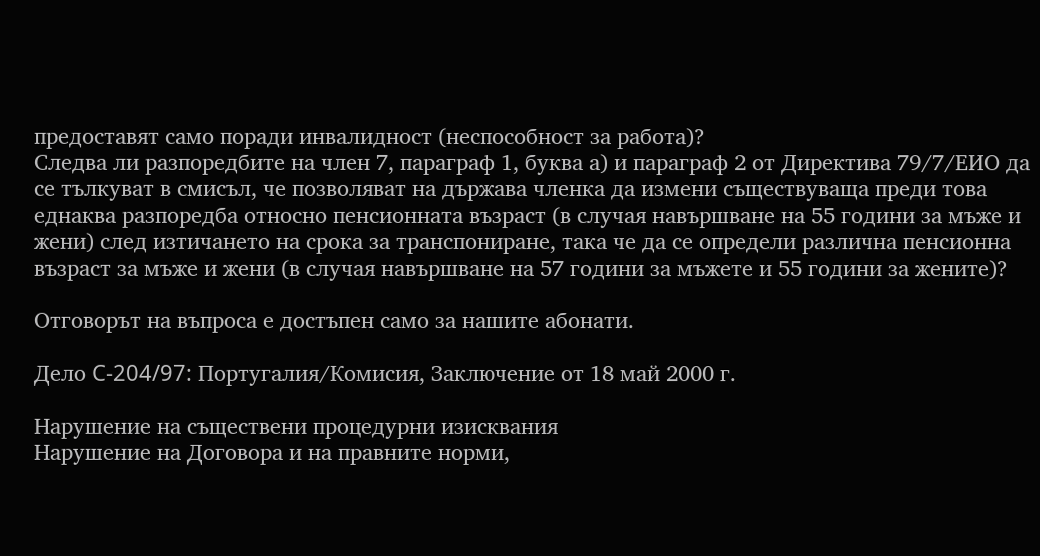предоставят само поради инвалидност (неспособност за работа)?
Следва ли разпоредбите на член 7, параграф 1, буква а) и параграф 2 от Директива 79/7/ЕИО да се тълкуват в смисъл, че позволяват на държава членка да измени съществуваща преди това еднаква разпоредба относно пенсионната възраст (в случая навършване на 55 години за мъже и жени) след изтичането на срока за транспониране, така че да се определи различна пенсионна възраст за мъже и жени (в случая навършване на 57 години за мъжете и 55 години за жените)?

Отговорът на въпроса е достъпен само за нашите абонати.

Дело C-204/97: Португалия/Комисия, Заключение от 18 май 2000 г.

Нарушение на съществени процедурни изисквания
Нарушение на Договора и на правните норми,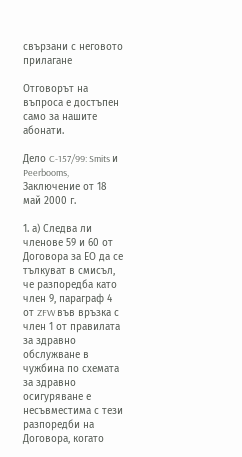свързани с неговото прилагане

Отговорът на въпроса е достъпен само за нашите абонати.

Дело C-157/99: Smits и Peerbooms, Заключение от 18 май 2000 г.

1. а) Следва ли членове 59 и 60 от Договора за ЕО да се тълкуват в смисъл, че разпоредба като член 9, параграф 4 от ZFW във връзка с член 1 от правилата за здравно обслужване в чужбина по схемата за здравно осигуряване е несъвместима с тези разпоредби на Договора, когато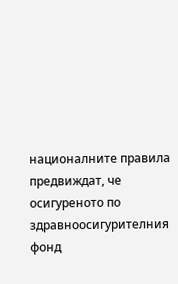националните правила предвиждат, че осигуреното по здравноосигурителния фонд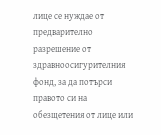лице се нуждае от предварително разрешение от здравноосигурителния фонд, за да потърси правото си на обезщетения от лице или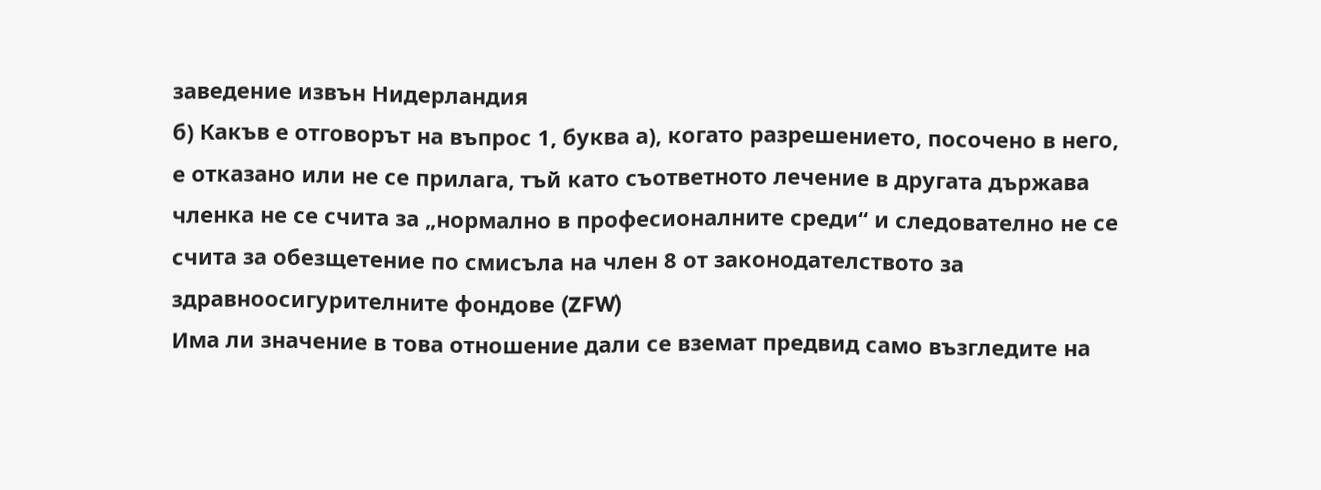заведение извън Нидерландия
б) Какъв е отговорът на въпрос 1, буква а), когато разрешението, посочено в него, е отказано или не се прилага, тъй като съответното лечение в другата държава членка не се счита за „нормално в професионалните среди“ и следователно не се счита за обезщетение по смисъла на член 8 от законодателството за здравноосигурителните фондове (ZFW)
Има ли значение в това отношение дали се вземат предвид само възгледите на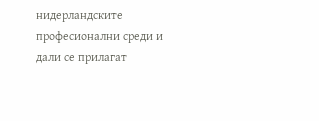нидерландските професионални среди и дали се прилагат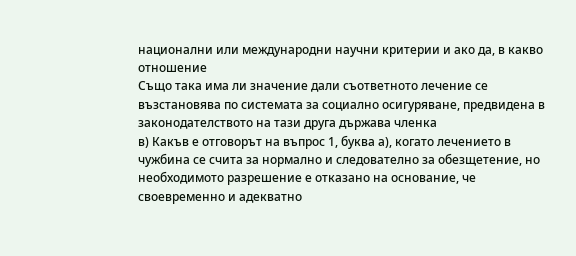национални или международни научни критерии и ако да, в какво отношение
Също така има ли значение дали съответното лечение се възстановява по системата за социално осигуряване, предвидена в законодателството на тази друга държава членка
в) Какъв е отговорът на въпрос 1, буква а), когато лечението в чужбина се счита за нормално и следователно за обезщетение, но необходимото разрешение е отказано на основание, че своевременно и адекватно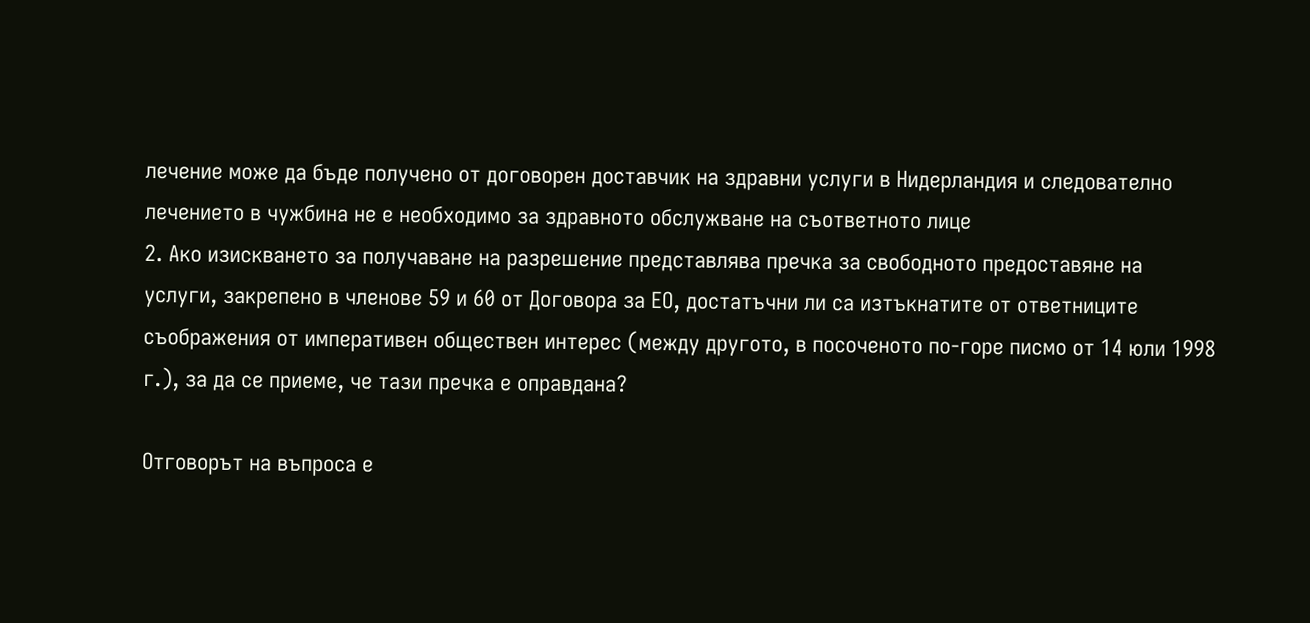лечение може да бъде получено от договорен доставчик на здравни услуги в Нидерландия и следователно лечението в чужбина не е необходимо за здравното обслужване на съответното лице
2. Ако изискването за получаване на разрешение представлява пречка за свободното предоставяне на услуги, закрепено в членове 59 и 60 от Договора за ЕО, достатъчни ли са изтъкнатите от ответниците съображения от императивен обществен интерес (между другото, в посоченото по-горе писмо от 14 юли 1998 г.), за да се приеме, че тази пречка е оправдана?

Отговорът на въпроса е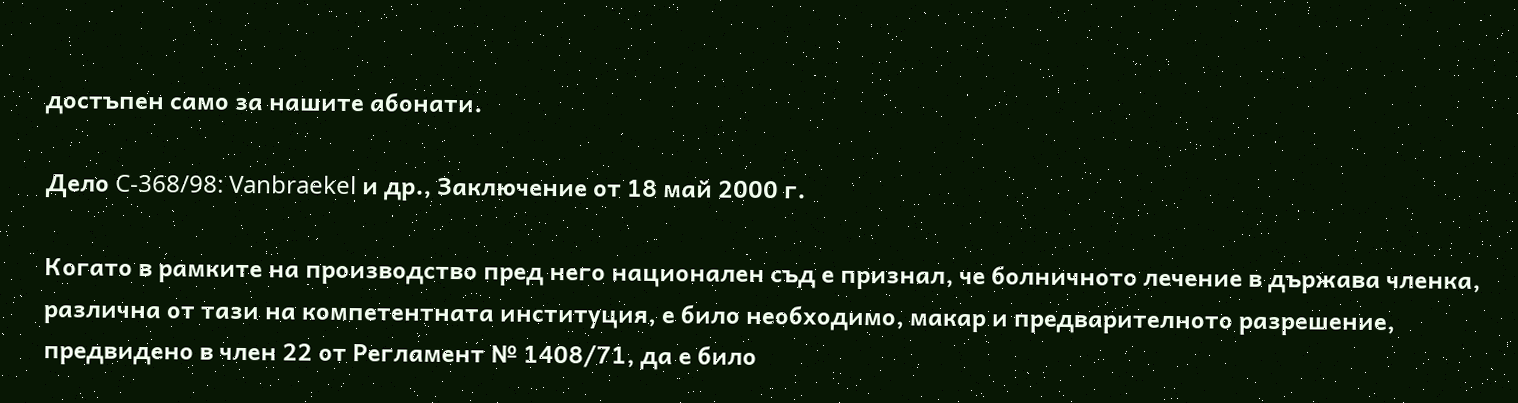достъпен само за нашите абонати.

Дело C-368/98: Vanbraekel и др., Заключение от 18 май 2000 г.

Когато в рамките на производство пред него национален съд е признал, че болничното лечение в държава членка, различна от тази на компетентната институция, е било необходимо, макар и предварителното разрешение, предвидено в член 22 от Регламент № 1408/71, да е било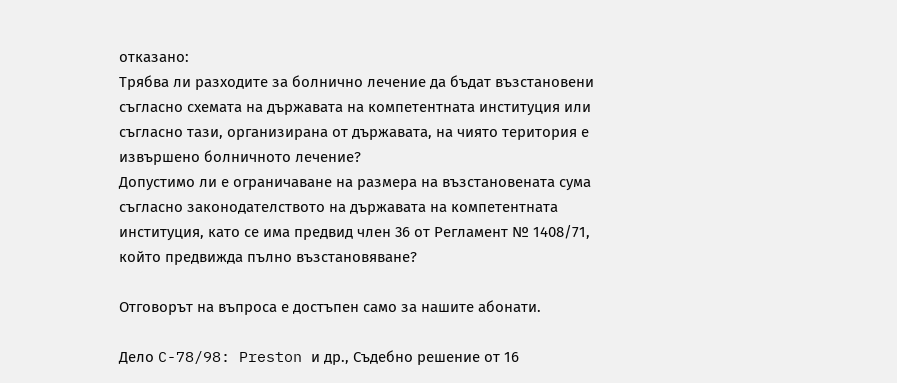отказано:
Трябва ли разходите за болнично лечение да бъдат възстановени съгласно схемата на държавата на компетентната институция или съгласно тази, организирана от държавата, на чиято територия е извършено болничното лечение?
Допустимо ли е ограничаване на размера на възстановената сума съгласно законодателството на държавата на компетентната институция, като се има предвид член 36 от Регламент № 1408/71, който предвижда пълно възстановяване?

Отговорът на въпроса е достъпен само за нашите абонати.

Дело C-78/98: Preston и др., Съдебно решение от 16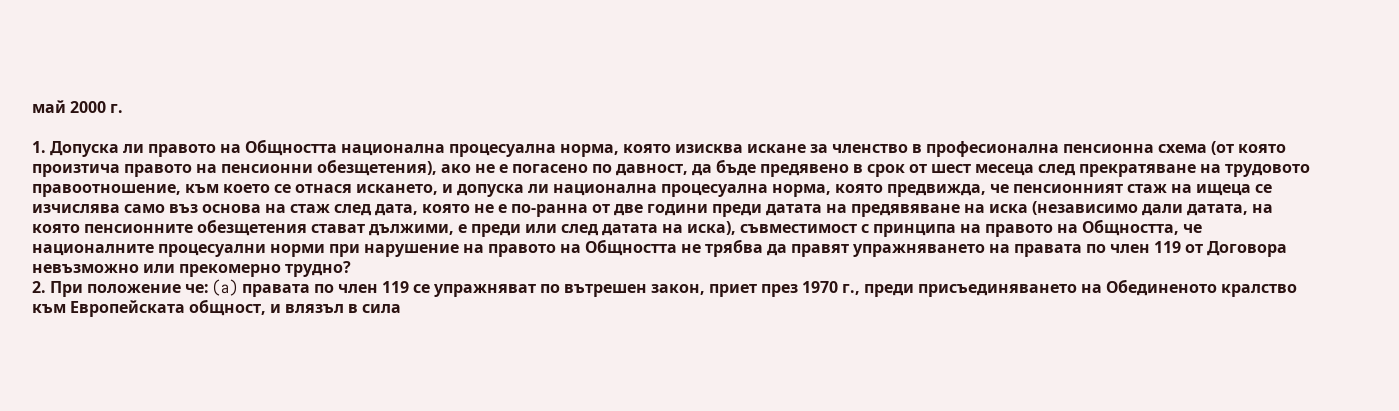май 2000 г.

1. Допуска ли правото на Общността национална процесуална норма, която изисква искане за членство в професионална пенсионна схема (от която произтича правото на пенсионни обезщетения), ако не е погасено по давност, да бъде предявено в срок от шест месеца след прекратяване на трудовото правоотношение, към което се отнася искането, и допуска ли национална процесуална норма, която предвижда, че пенсионният стаж на ищеца се изчислява само въз основа на стаж след дата, която не е по-ранна от две години преди датата на предявяване на иска (независимо дали датата, на която пенсионните обезщетения стават дължими, е преди или след датата на иска), съвместимост с принципа на правото на Общността, че националните процесуални норми при нарушение на правото на Общността не трябва да правят упражняването на правата по член 119 от Договора невъзможно или прекомерно трудно?
2. При положение че: (a) правата по член 119 се упражняват по вътрешен закон, приет през 1970 г., преди присъединяването на Обединеното кралство към Европейската общност, и влязъл в сила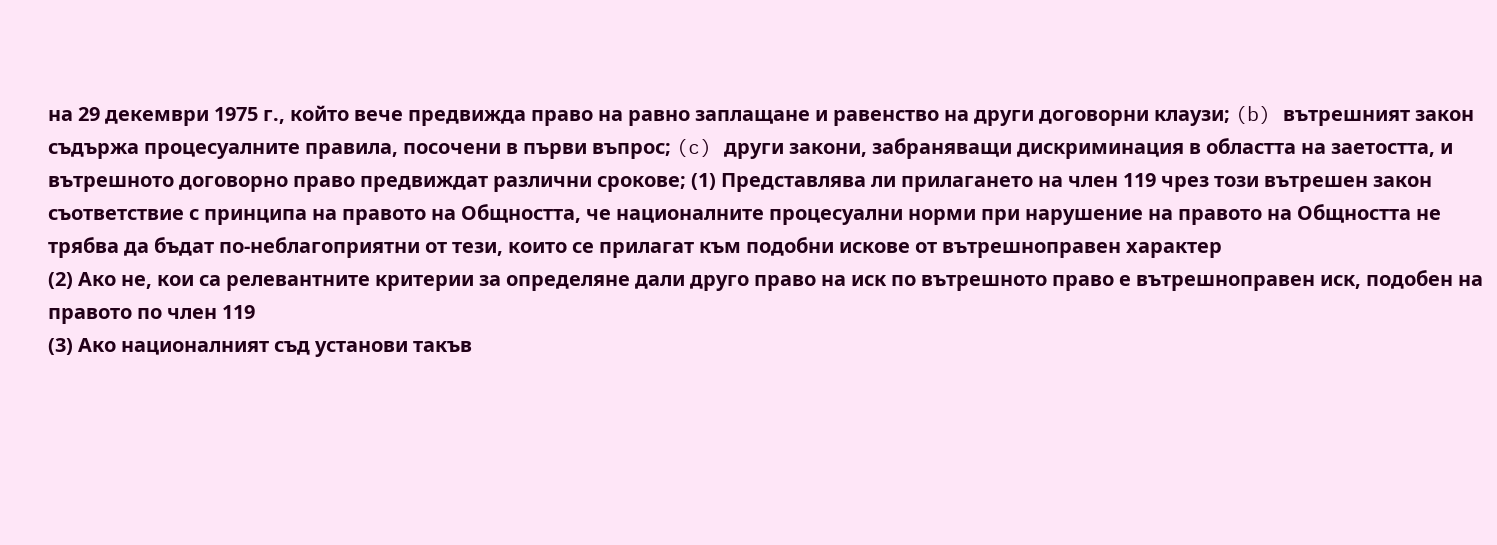на 29 декември 1975 г., който вече предвижда право на равно заплащане и равенство на други договорни клаузи; (b) вътрешният закон съдържа процесуалните правила, посочени в първи въпрос; (c) други закони, забраняващи дискриминация в областта на заетостта, и вътрешното договорно право предвиждат различни срокове; (1) Представлява ли прилагането на член 119 чрез този вътрешен закон съответствие с принципа на правото на Общността, че националните процесуални норми при нарушение на правото на Общността не трябва да бъдат по-неблагоприятни от тези, които се прилагат към подобни искове от вътрешноправен характер
(2) Ако не, кои са релевантните критерии за определяне дали друго право на иск по вътрешното право е вътрешноправен иск, подобен на правото по член 119
(3) Ако националният съд установи такъв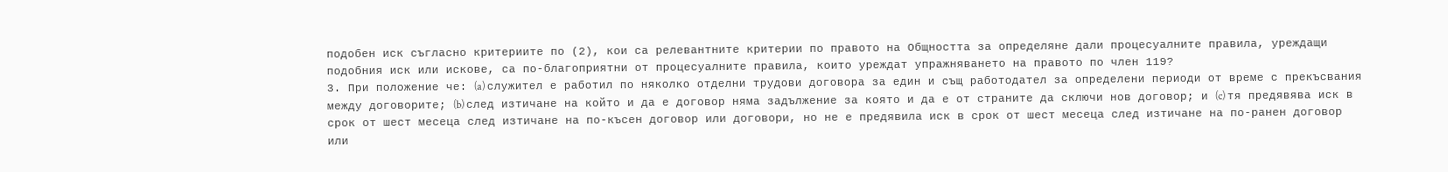подобен иск съгласно критериите по (2), кои са релевантните критерии по правото на Общността за определяне дали процесуалните правила, уреждащи подобния иск или искове, са по-благоприятни от процесуалните правила, които уреждат упражняването на правото по член 119?
3. При положение че: (a) служител е работил по няколко отделни трудови договора за един и същ работодател за определени периоди от време с прекъсвания между договорите; (b) след изтичане на който и да е договор няма задължение за която и да е от страните да сключи нов договор; и (c) тя предявява иск в срок от шест месеца след изтичане на по-късен договор или договори, но не е предявила иск в срок от шест месеца след изтичане на по-ранен договор или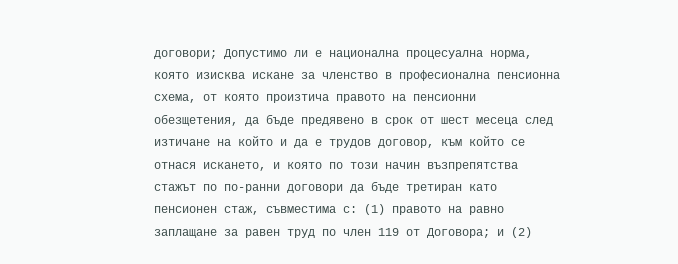договори; Допустимо ли е национална процесуална норма, която изисква искане за членство в професионална пенсионна схема, от която произтича правото на пенсионни обезщетения, да бъде предявено в срок от шест месеца след изтичане на който и да е трудов договор, към който се отнася искането, и която по този начин възпрепятства стажът по по-ранни договори да бъде третиран като пенсионен стаж, съвместима с: (1) правото на равно заплащане за равен труд по член 119 от Договора; и (2)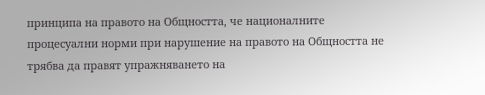принципа на правото на Общността, че националните процесуални норми при нарушение на правото на Общността не трябва да правят упражняването на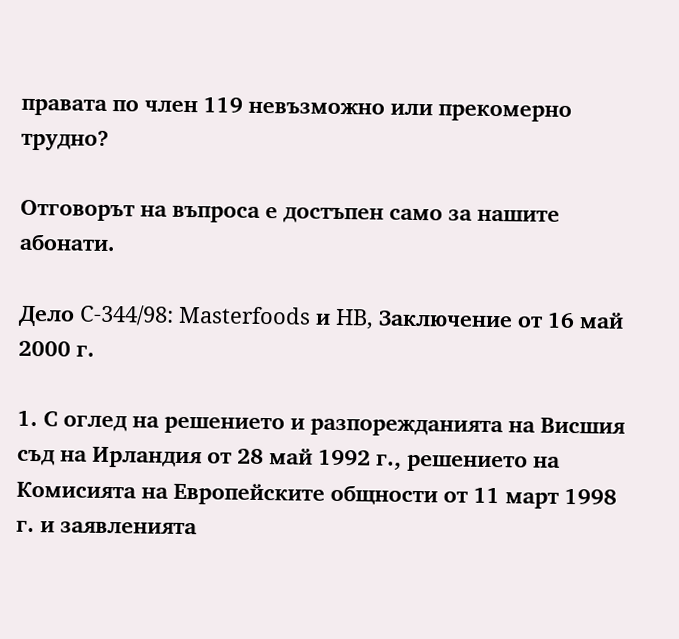правата по член 119 невъзможно или прекомерно трудно?

Отговорът на въпроса е достъпен само за нашите абонати.

Дело C-344/98: Masterfoods и HB, Заключение от 16 май 2000 г.

1. С оглед на решението и разпорежданията на Висшия съд на Ирландия от 28 май 1992 г., решението на Комисията на Европейските общности от 11 март 1998 г. и заявленията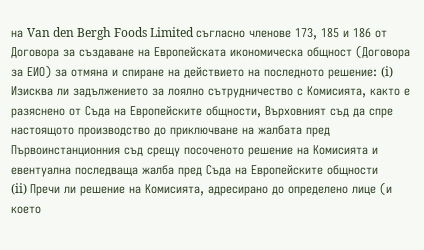на Van den Bergh Foods Limited съгласно членове 173, 185 и 186 от Договора за създаване на Европейската икономическа общност (Договора за ЕИО) за отмяна и спиране на действието на последното решение: (i) Изисква ли задължението за лоялно сътрудничество с Комисията, както е разяснено от Съда на Европейските общности, Върховният съд да спре настоящото производство до приключване на жалбата пред Първоинстанционния съд срещу посоченото решение на Комисията и евентуална последваща жалба пред Съда на Европейските общности
(ii) Пречи ли решение на Комисията, адресирано до определено лице (и което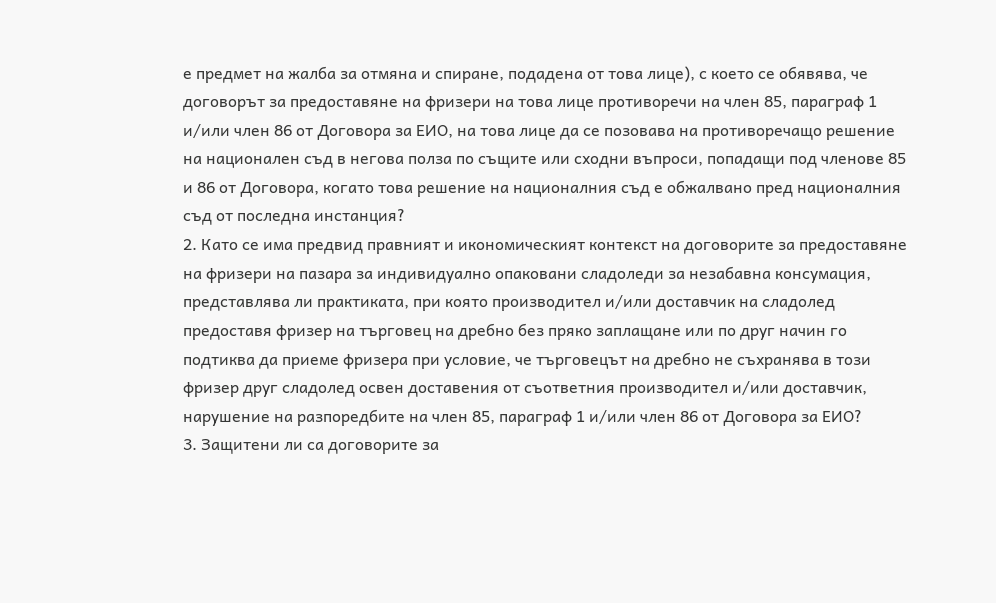е предмет на жалба за отмяна и спиране, подадена от това лице), с което се обявява, че договорът за предоставяне на фризери на това лице противоречи на член 85, параграф 1 и/или член 86 от Договора за ЕИО, на това лице да се позовава на противоречащо решение на национален съд в негова полза по същите или сходни въпроси, попадащи под членове 85 и 86 от Договора, когато това решение на националния съд е обжалвано пред националния съд от последна инстанция?
2. Като се има предвид правният и икономическият контекст на договорите за предоставяне на фризери на пазара за индивидуално опаковани сладоледи за незабавна консумация, представлява ли практиката, при която производител и/или доставчик на сладолед предоставя фризер на търговец на дребно без пряко заплащане или по друг начин го подтиква да приеме фризера при условие, че търговецът на дребно не съхранява в този фризер друг сладолед освен доставения от съответния производител и/или доставчик, нарушение на разпоредбите на член 85, параграф 1 и/или член 86 от Договора за ЕИО?
3. Защитени ли са договорите за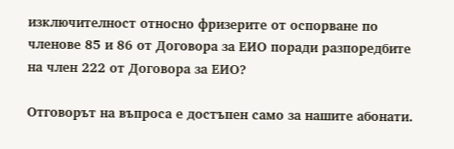изключителност относно фризерите от оспорване по членове 85 и 86 от Договора за ЕИО поради разпоредбите на член 222 от Договора за ЕИО?

Отговорът на въпроса е достъпен само за нашите абонати.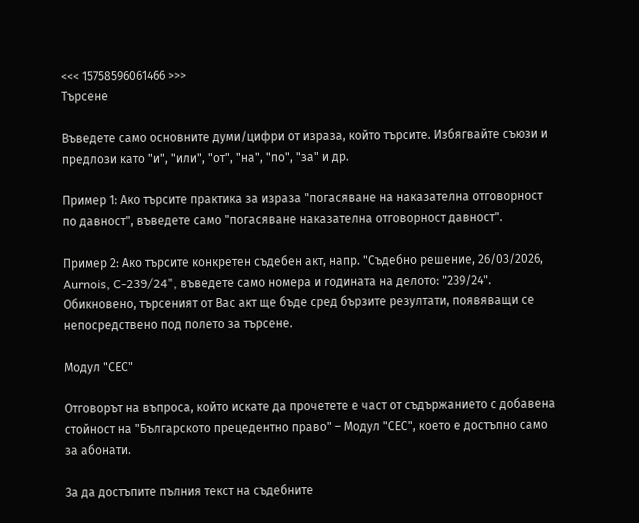<<< 15758596061466 >>>
Търсене

Въведете само основните думи/цифри от израза, който търсите. Избягвайте съюзи и предлози като "и", "или", "от", "на", "по", "за" и др.

Пример 1: Ако търсите практика за израза "погасяване на наказателна отговорност по давност", въведете само "погасяване наказателна отговорност давност".

Пример 2: Ако търсите конкретен съдебен акт, напр. "Съдебно решение, 26/03/2026, Aurnois, C-239/24", въведете само номера и годината на делото: "239/24".
Обикновено, търсеният от Вас акт ще бъде сред бързите резултати, появяващи се непосредствено под полето за търсене.

Модул "СЕС"

Отговорът на въпроса, който искате да прочетете е част от съдържанието с добавена стойност на "Българското прецедентно право" – Модул "СЕС", което е достъпно само за абонати.

За да достъпите пълния текст на съдебните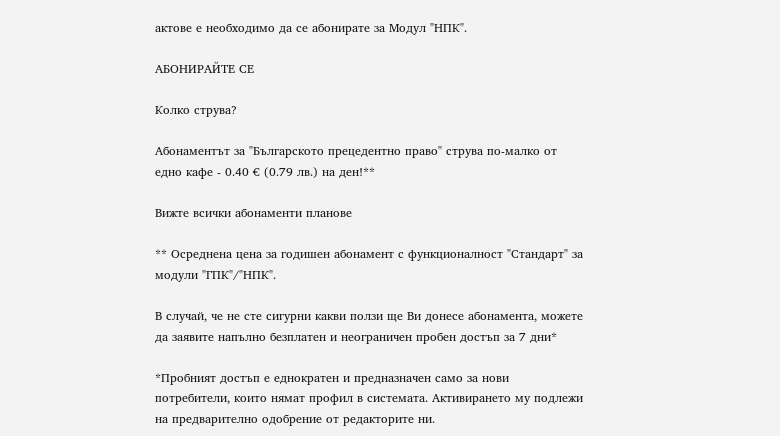актове е необходимо да се абонирате за Модул "НПК".

АБОНИРАЙТЕ СЕ

Колко струва?

Абонаментът за "Българското прецедентно право" струва по-малко от едно кафе - 0.40 € (0.79 лв.) на ден!**

Вижте всички абонаменти планове

** Осреднена цена за годишен абонамент с функционалност "Стандарт" за модули "ГПК"/"НПК".

В случай, че не сте сигурни какви ползи ще Ви донесе абонамента, можете да заявите напълно безплатен и неограничен пробен достъп за 7 дни*

*Пробният достъп е еднократен и предназначен само за нови потребители, които нямат профил в системата. Активирането му подлежи на предварително одобрение от редакторите ни.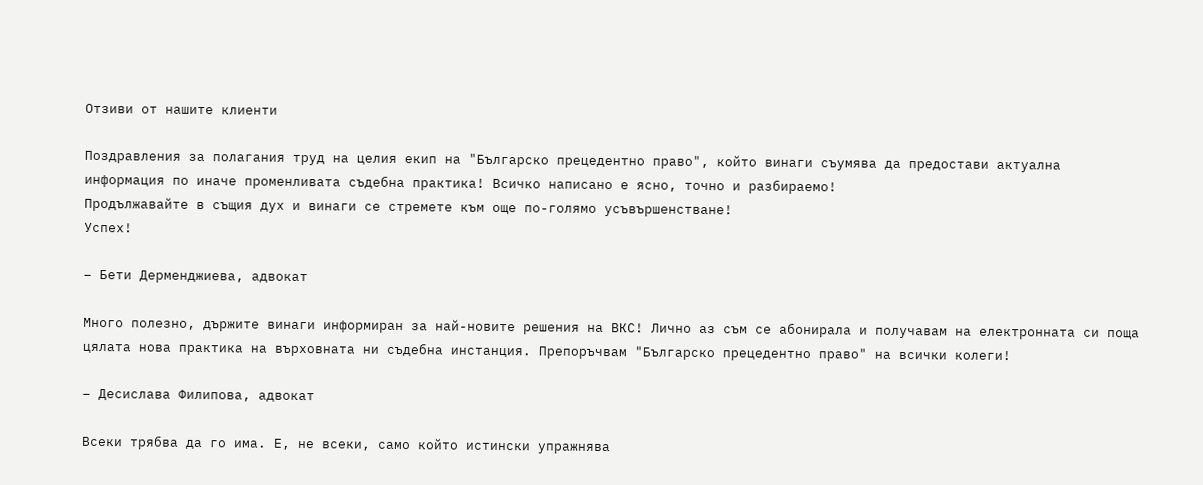Отзиви от нашите клиенти

Поздравления за полагания труд на целия екип на "Българско прецедентно право", който винаги съумява да предостави актуална информация по иначе променливата съдебна практика! Всичко написано е ясно, точно и разбираемо!
Продължавайте в същия дух и винаги се стремете към още по-голямо усъвършенстване!
Успех!

– Бети Дерменджиева, адвокат

Много полезно, държите винаги информиран за най-новите решения на ВКС! Лично аз съм се абонирала и получавам на електронната си поща цялата нова практика на върховната ни съдебна инстанция. Препоръчвам "Българско прецедентно право" на всички колеги!

– Десислава Филипова, адвокат

Всеки трябва да го има. Е, не всеки, само който истински упражнява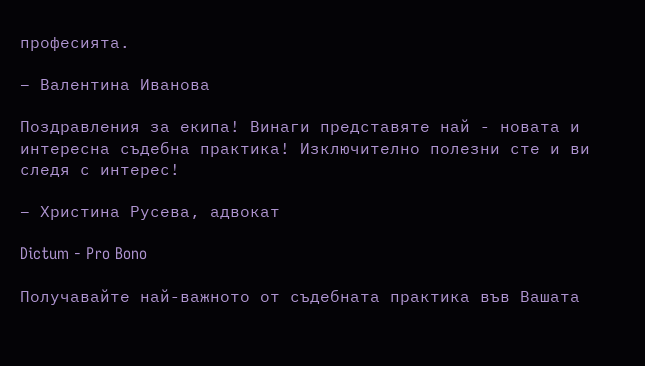професията.

– Валентина Иванова

Поздравления за екипа! Винаги представяте най - новата и интересна съдебна практика! Изключително полезни сте и ви следя с интерес!

– Христина Русева, адвокат

Dictum - Pro Bono

Получавайте най-важното от съдебната практика във Вашата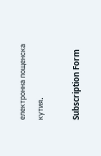електронна пощенска кутия.

Subscription Form